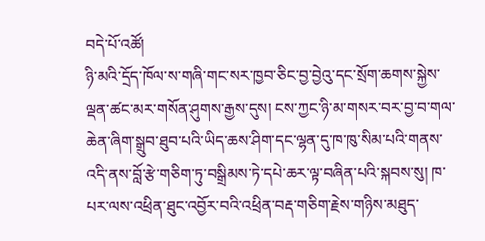བདེ་པོ་འཚོ།
ཉི་མའི་དྲོད་ཁོལ་ས་གཞི་གང་སར་ཁྱབ་ཅིང་བྱ་བྱེའུ་དང་སྲོག་ཆགས་སྐྱེས་ལྡན་ཚང་མར་གསོན་ཤུགས་རྒྱས་དུས། ངས་ཀྱང་ཉི་མ་གསར་བར་བྱ་བ་གལ་ཆེན་ཞིག་སྒྲུབ་ཐུབ་པའི་ཡིད་ཆས་ཤིག་དང་ལྷན་དུ་ཁ་ཁུ་སིམ་པའི་གནས་འདི་ནས་བློ་རྩེ་གཅིག་ཏུ་བསྒྲིམས་ཏེ་དཔེ་ཆར་ལྟ་བཞིན་པའི་སྐབས་སུ། ཁ་པར་ལས་འཕྲིན་ཐུང་འབྱོར་བའི་འཕྲིན་བརྡ་གཅིག་རྗེས་གཉིས་མཐུད་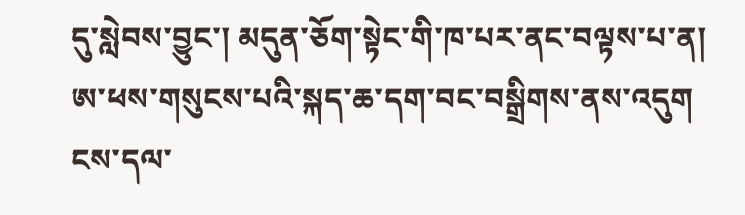དུ་སླེབས་བྱུང་། མདུན་ཅོག་སྟེང་གི་ཁ་པར་ནང་བལྟས་པ་ན། ཨ་ཕས་གསུངས་པའི་སྐད་ཆ་དག་བང་བསྒྲིགས་ནས་འདུག ངས་དལ་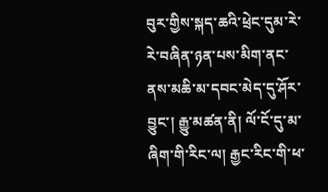བུར་གྱིས་སྐད་ཆའི་ཕྲེང་དུམ་རེ་རེ་བཞིན་ཉན་པས་མིག་ནང་ནས་མཆི་མ་དབང་མེད་དུ་ཤོར་བྱུང་། རྒྱུ་མཚན་ནི། ལོ་ངོ་དུ་མ་ཞིག་གི་རིང་ལ། རྒྱང་རིང་གི་ཕ་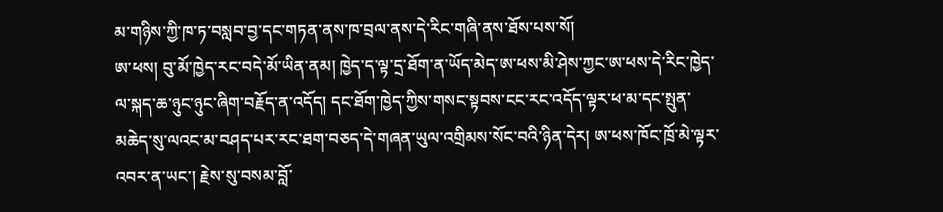མ་གཉིས་ཀྱི་ཁ་ཏ་བསླབ་བྱ་དང་གཏན་ནས་ཁ་བྲལ་ནས་དེ་རིང་གཞི་ནས་ཐོས་པས་སོ།
ཨ་ཕས། བུ་མོ་ཁྱེད་རང་བདེ་མོ་ཡིན་ནམ། ཁྱེད་ད་ལྟ་དྲ་ཐོག་ན་ཡོད་མེད་ཨ་ཕས་མི་ཤེས་ཀྱང་ཨ་ཕས་དེ་རིང་ཁྱེད་ལ་སྐད་ཆ་ཉུང་ཉུང་ཞིག་བརྗོད་ན་འདོད། དང་ཐོག་ཁྱེད་ཀྱིས་གསང་སྟབས་ངང་རང་འདོད་ལྟར་ཕ་མ་དང་སྤུན་མཆེད་སུ་ལའང་མ་བཤད་པར་རང་ཐག་བཅད་དེ་གཞན་ཡུལ་འགྲིམས་སོང་བའི་ཉིན་དེར། ཨ་ཕས་ཁོང་ཁྲོ་མེ་ལྟར་འབར་ན་ཡང་། རྗེས་སུ་བསམ་བློ་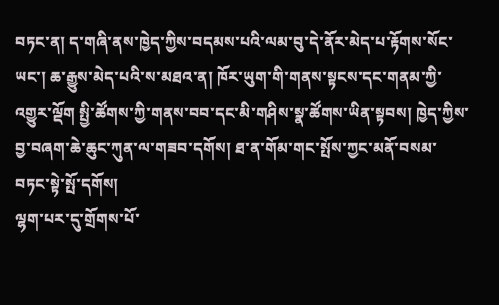བཏང་ན། ད་གཞི་ནས་ཁྱེད་ཀྱིས་བདམས་པའི་ལམ་བུ་དེ་ནོར་མེད་པ་རྟོགས་སོང་ཡང་། ཆ་རྒྱུས་མེད་པའི་ས་མཐའ་ན། ཁོར་ཡུག་གི་གནས་སྟངས་དང་གནམ་ཀྱི་འགྱུར་ལྡོག སྤྱི་ཚོགས་ཀྱི་གནས་བབ་དང་མི་གཤིས་སྣ་ཚོགས་ཡིན་སྟབས། ཁྱེད་ཀྱིས་བྱ་བཞག་ཆེ་ཆུང་ཀུན་ལ་གཟབ་དགོས། ཐ་ན་གོམ་གང་སྤོས་ཀྱང་མནོ་བསམ་བཏང་སྟེ་སྤོ་དགོས།
ལྷག་པར་དུ་གྲོགས་པོ་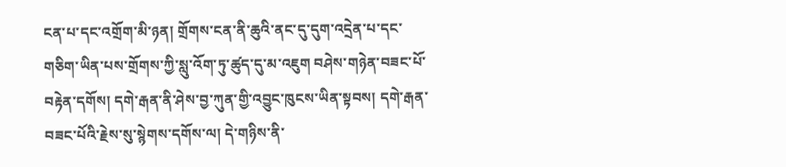ངན་པ་དང་འགྲོག་མི་ཉན། གྲོགས་ངན་ནི་ཆུའི་ནང་དུ་དུག་འདྲེན་པ་དང་གཅིག་ཡིན་པས་གྲོགས་ཀྱི་སླུ་འོག་ཏུ་ཚུད་དུ་མ་འཇུག བཤེས་གཉེན་བཟང་པོ་བརྟེན་དགོས། དགེ་རྒན་ནི་ཤེས་བྱ་ཀུན་གྱི་འབྱུང་ཁུངས་ཡིན་སྟབས། དགེ་རྒན་བཟང་པོའི་རྗེས་སུ་སྙེགས་དགོས་ལ། དེ་གཉིས་ནི་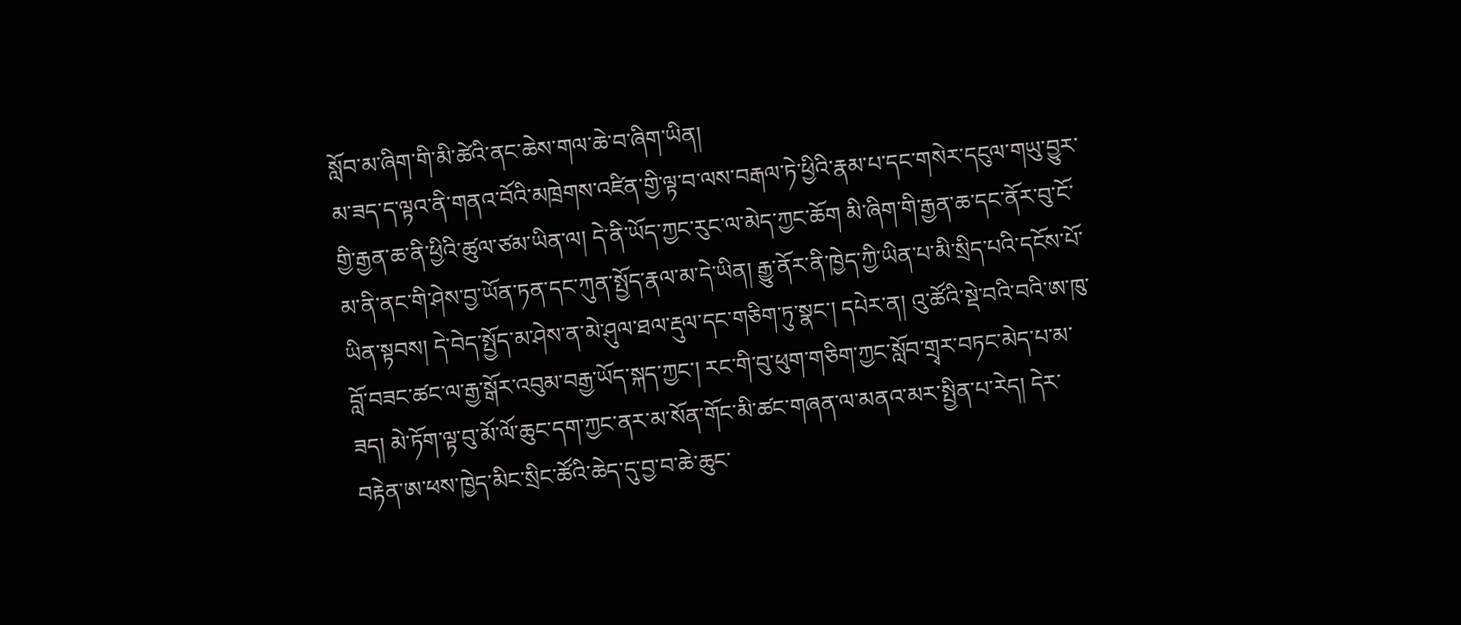སློབ་མ་ཞིག་གི་མི་ཚེའི་ནང་ཆེས་གལ་ཆེ་བ་ཞིག་ཡིན།
མ་ཟད་ད་ལྟའ་ནི་གནའ་བོའི་མཁྲེགས་འཛིན་གྱི་ལྟ་བ་ལས་བརྒལ་ཏེ་ཕྱིའི་རྣམ་པ་དང་གསེར་དངུལ་གཡུ་བྱུར་གྱི་རྒྱན་ཆ་ནི་ཕྱིའི་ཚུལ་ཙམ་ཡིན་ལ། དེ་ནི་ཡོད་ཀྱང་རུང་ལ་མེད་ཀྱང་ཆོག མི་ཞིག་གི་རྒྱན་ཆ་དང་ནོར་བུ་ངོ་མ་ནི་ནང་གི་ཤེས་བྱ་ཡོན་ཏན་དང་ཀུན་སྤྱོད་རྣལ་མ་དེ་ཡིན། རྒྱུ་ནོར་ནི་ཁྱེད་ཀྱི་ཡིན་པ་མི་སྲིད་པའི་དངོས་པོ་ཡིན་སྟབས། དེ་བེད་སྤྱོད་མ་ཤེས་ན་མེ་ཤུལ་ཐལ་རྡུལ་དང་གཅིག་ཏུ་སྣང་། དཔེར་ན། འུ་ཚོའི་སྡེ་བའི་བའི་ཨ་ཁུ་བློ་བཟང་ཚང་ལ་རྒྱ་སྒོར་འབུམ་བརྒྱ་ཡོད་སྐད་ཀྱང་། རང་གི་བུ་ཕུག་གཅིག་ཀྱང་སློབ་གྲྭར་བཏང་མེད་པ་མ་ཟད། མེ་ཏོག་ལྟ་བུ་མོ་ལོ་ཆུང་དག་ཀྱང་ནར་མ་སོན་གོང་མི་ཚང་གཞན་ལ་མནའ་མར་སྤྱིན་པ་རེད། དེར་བརྟེན་ཨ་ཕས་ཁྱེད་མིང་སྲིང་ཚོའི་ཆེད་དུ་བྱ་བ་ཆེ་ཆུང་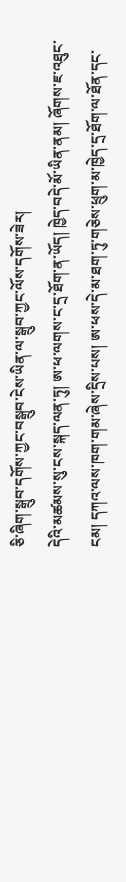ཅི་ཞིག་སྒྲུབ་དགོས་ཀྱང་བསྒྲུབ་ངེས་ཡིན་ལ་སྒྲུབ་ཀྱང་ལོས་དགོས་ཟེར།
དེའི་མཚམས་སུ་ངས་སྐད་ལན་ཏུ། ཨ་ཕ་ལགས་ང་དྲ་ཐོག་ན་ཡོད། ཁྱེད་བདེ་མོ་ཡིན་ནམ། ཞོགས་ཇ་འཐུང་ངམ། དཀའ་ལས་ཁག་གམ་ཞེས་དྲིས་པས། ཨ་ཕས་དེ་མ་ཐག་ཏུ་གཅེས་ཕྲུག་མ་ཁྱེད་དྲ་ཐོག་ལ་ཐོན་དང་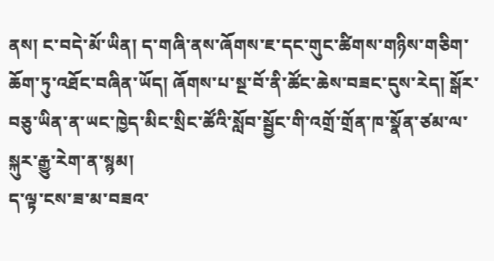ནས། ང་བདེ་མོ་ཡིན། ད་གཞི་ནས་ཞོགས་ཇ་དང་གུང་ཚིགས་གཉིས་གཅིག་ཆོག་ཏུ་འཐོང་བཞིན་ཡོད། ཞོགས་པ་སྔ་བོ་ནི་ཚོང་ཆེས་བཟང་དུས་རེད། སྒོར་བཅུ་ཡིན་ན་ཡང་ཁྱེད་མིང་སྲིང་ཚོའི་སློབ་སྦྱོང་གི་འགྲོ་གྲོན་ཁ་སྣོན་ཙམ་ལ་སྐུར་རྒྱུ་རེག་ན་སྙམ།
ད་ལྟ་ངས་ཟ་མ་བཟའ་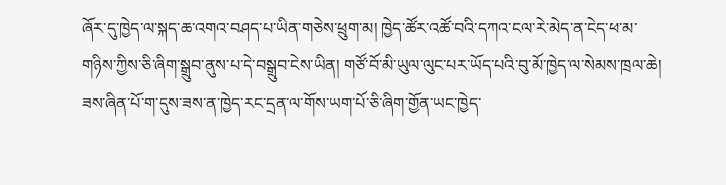ཞོར་དུ་ཁྱེད་ལ་སྐད་ཆ་འགའ་བཤད་པ་ཡིན་གཅེས་ཕྲུག་མ། ཁྱེད་ཚོར་འཚོ་བའི་དཀའ་ངལ་རེ་མེད་ན་ངེད་ཕ་མ་གཉིས་ཀྱིས་ཅི་ཞིག་སྒྲུབ་ནུས་པ་དེ་བསྒྲུབ་ངེས་ཡིན། གཙོ་བོ་མི་ཡུལ་ལུང་པར་ཡོད་པའི་བུ་མོ་ཁྱེད་ལ་སེམས་ཁྲལ་ཆེ། ཟས་ཞིན་པོ་ག་དུས་ཟས་ན་ཁྱེད་རང་དྲན་ལ་གོས་ཡག་པོ་ཅི་ཞིག་གྱོན་ཡང་ཁྱེད་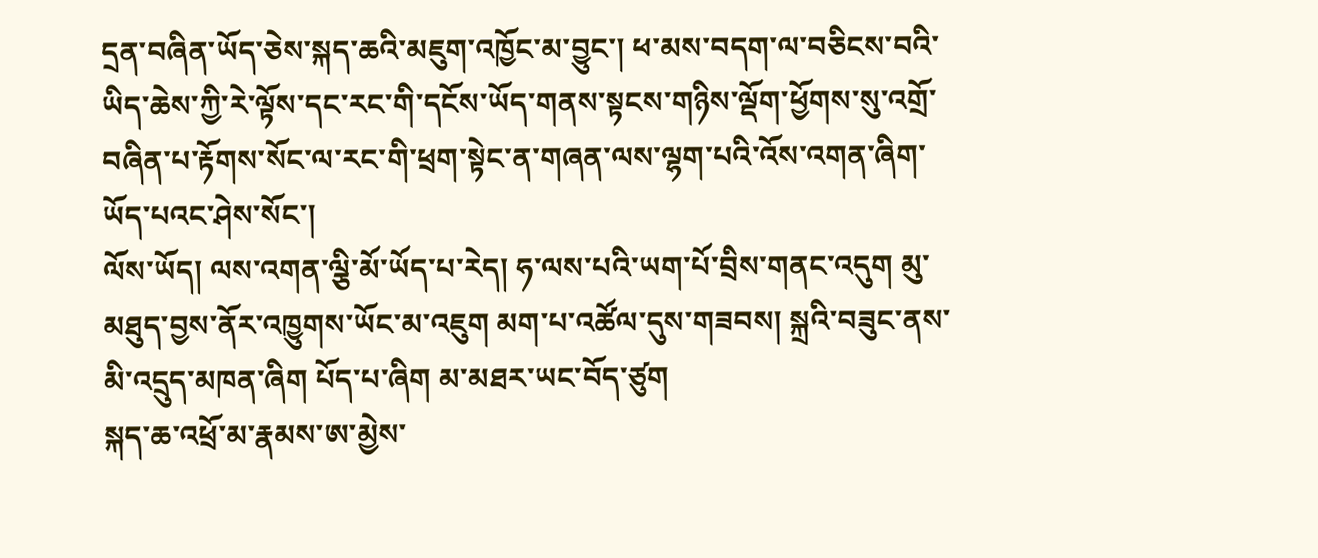དྲན་བཞིན་ཡོད་ཅེས་སྐད་ཆའི་མཇུག་འཁྱོང་མ་བྱུང་། ཕ་མས་བདག་ལ་བཅིངས་བའི་ཡིད་ཆེས་ཀྱི་རེ་ལྟོས་དང་རང་གི་དངོས་ཡོད་གནས་སྟངས་གཉིས་ལྡོག་ཕྱོགས་སུ་འགྲོ་བཞིན་པ་རྟོགས་སོང་ལ་རང་གི་ཕྲག་སྟེང་ན་གཞན་ལས་ལྷག་པའི་འོས་འགན་ཞིག་ཡོད་པའང་ཤེས་སོང་།
ལོས་ཡོད། ལས་འགན་ལྕི་མོ་ཡོད་པ་རེད། ཧ་ལས་པའི་ཡག་པོ་བྲིས་གནང་འདུག མུ་མཐུད་བྱས་ནོར་འཁྱུགས་ཡོང་མ་འཇུག མག་པ་འཚོལ་དུས་གཟབས། སྐྲའི་བཟུང་ནས་མི་འདྲུད་མཁན་ཞིག པོད་པ་ཞིག མ་མཐར་ཡང་བོད་ཙུག
སྐད་ཆ་འཕྲོ་མ་རྣམས་ཨ་མྱེས་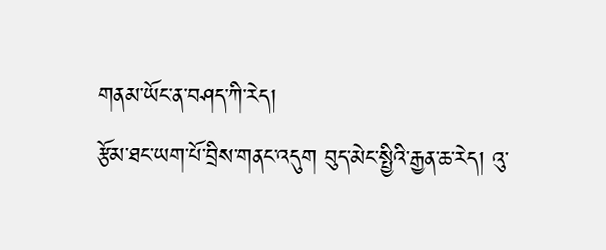གནམ་ཡོང་ན་བཤད་ཀི་རེད།
རྩོམ་ཐང་ཡག་པོ་བྲིས་གནང་འདུག བུད་མེང་སྤྱིའི་རྒྱན་ཆ་རེད། འུ་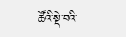ཚོའི་སྡེ་བའི་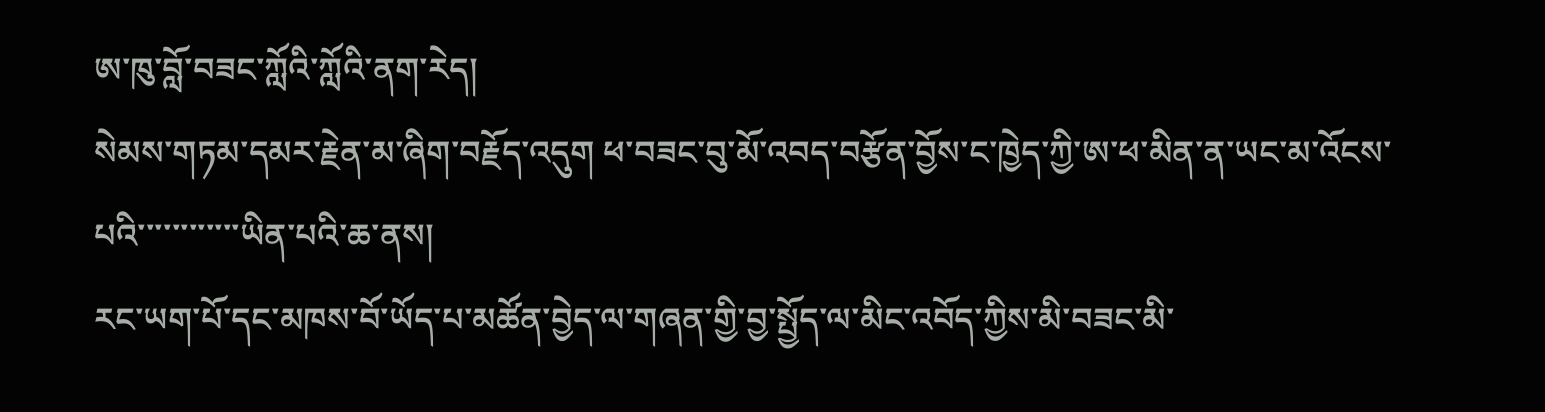ཨ་ཁུ་བློ་བཟང་ཀློའི་ཀློའི་ནག་རེད།
སེམས་གཏམ་དམར་རྗེན་མ་ཞིག་བརྗོད་འདུག ཕ་བཟང་བུ་མོ་འབད་བརྩོན་བྱོས་ང་ཁྱེད་ཀྱི་ཨ་ཕ་མིན་ན་ཡང་མ་འོངས་པའི་་་་་་་་་་་་ཡིན་པའི་ཆ་ནས།
རང་ཡག་པོ་དང་མཁས་བོ་ཡོད་པ་མཚོན་བྱེད་ལ་གཞན་གྱི་བྱ་སྤྱོད་ལ་མིང་འབོད་ཀྱིས་མི་བཟང་མི་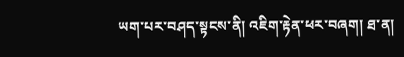ཡག་པར་བཤད་སྟངས་ནི། འཇིག་རྟེན་ཕར་བཞག། ཐ་ན།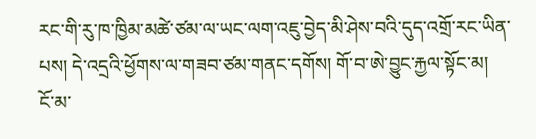རང་གི་རུ་ཁ་ཁྱིམ་མཚེ་ཙམ་ལ་ཡང་ལག་འཇུ་བྱེད་མི་ཤེས་བའི་དུད་འགྲོ་རང་ཡིན་པས། དེ་འདྲའི་ཕྱོགས་ལ་གཟབ་ཙམ་གནང་དགོས། གོ་བ་ཨེ་བྱུང་རྐྱལ་སྟོང་མ།
ངོ་མ་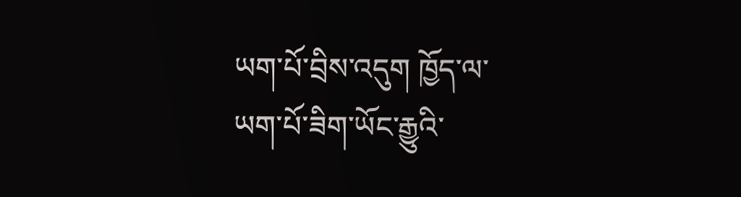ཡག་པོ་བྲིས་འདུག ཁྱོད་ལ་ཡག་པོ་ཟིག་ཡོང་རྒྱུའི་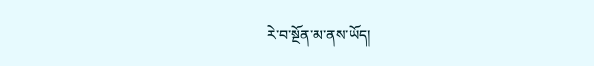རེ་བ་སྔོན་མ་ནས་ཡོད།